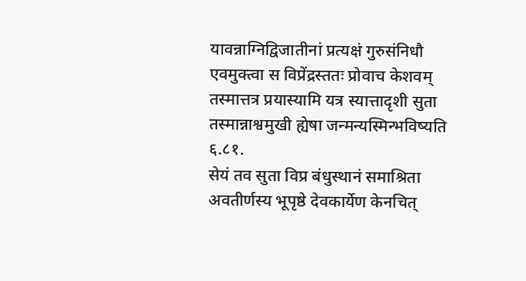यावन्नाग्निद्विजातीनां प्रत्यक्षं गुरुसंनिधौ
एवमुक्त्वा स विप्रेंद्रस्ततः प्रोवाच केशवम् तस्मात्तत्र प्रयास्यामि यत्र स्यात्तादृशी सुता
तस्मान्नाश्वमुखी ह्येषा जन्मन्यस्मिन्भविष्यति ६.८१.
सेयं तव सुता विप्र बंधुस्थानं समाश्रिता
अवतीर्णस्य भूपृष्ठे देवकार्येण केनचित्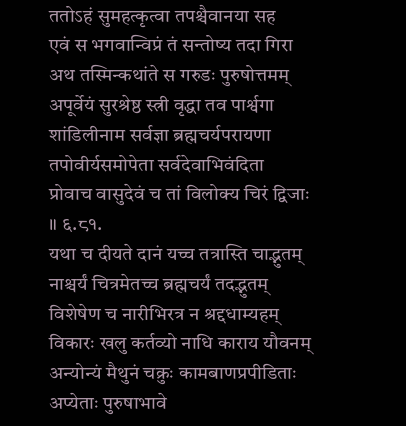ततोऽहं सुमहत्कृत्वा तपश्चैवानया सह
एवं स भगवान्विप्रं तं सन्तोष्य तदा गिरा
अथ तस्मिन्कथांते स गरुडः पुरुषोत्तमम्
अपूर्वेयं सुरश्रेष्ठ स्त्री वृद्धा तव पार्श्वगा
शांडिलीनाम सर्वज्ञा ब्रह्मचर्यपरायणा
तपोवीर्यसमोपेता सर्वदेवाभिवंदिता
प्रोवाच वासुदेवं च तां विलोक्य चिरं द्विजाः ॥ ६.८१.
यथा च दीयते दानं यच्च तत्रास्ति चाद्भुतम्
नाश्चर्यं चित्रमेतच्च ब्रह्मचर्यं तदद्भुतम्
विशेषेण च नारीभिरत्र न श्रद्दधाम्यहम्
विकारः खलु कर्तव्यो नाधि काराय यौवनम्
अन्योन्यं मैथुनं चक्रुः कामबाणप्रपीडिताः अप्येताः पुरुषाभावे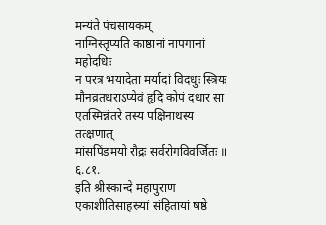मन्यंते पंचसायकम्
नाग्निस्तृप्यति काष्ठानां नापगानां महोदधिः
न परत्र भयादेता मर्यादां विदधुः स्त्रियः
मौनव्रतधराऽप्येवं हृदि कोपं दधार सा
एतस्मिन्नंतरे तस्य पक्षिनाथस्य तत्क्षणात्
मांसपिंडमयो रौद्रः सर्वरोगविवर्जितः ॥ ६.८१.
इति श्रीस्कान्दे महापुराण एकाशीतिसाहस्र्यां संहितायां षष्ठे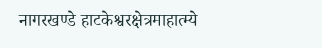नागरखण्डे हाटकेश्वरक्षेत्रमाहात्म्ये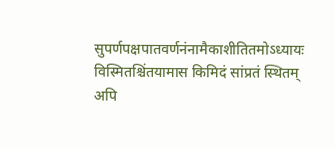सुपर्णपक्षपातवर्णनंनामैकाशीतितमोऽध्यायः
विस्मितश्चिंतयामास किमिदं सांप्रतं स्थितम्
अपि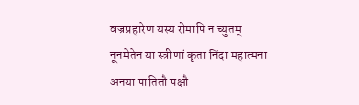वज्रप्रहारेण यस्य रोमापि न च्युतम्
नूनमेतेन या स्त्रीणां कृता निंदा महात्मना
अनया पातितौ पक्षौ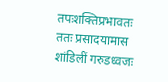तपःशक्तिप्रभावतः
ततः प्रसादयामास शांडिलीं गरुडध्वजः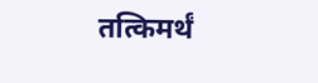तत्किमर्थं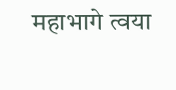महाभागे त्वया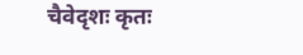चैवेदृशः कृतः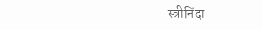स्त्रीनिंदा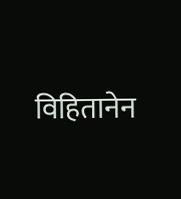विहितानेन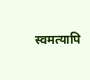स्वमत्यापि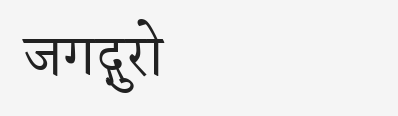जगद्गुरो